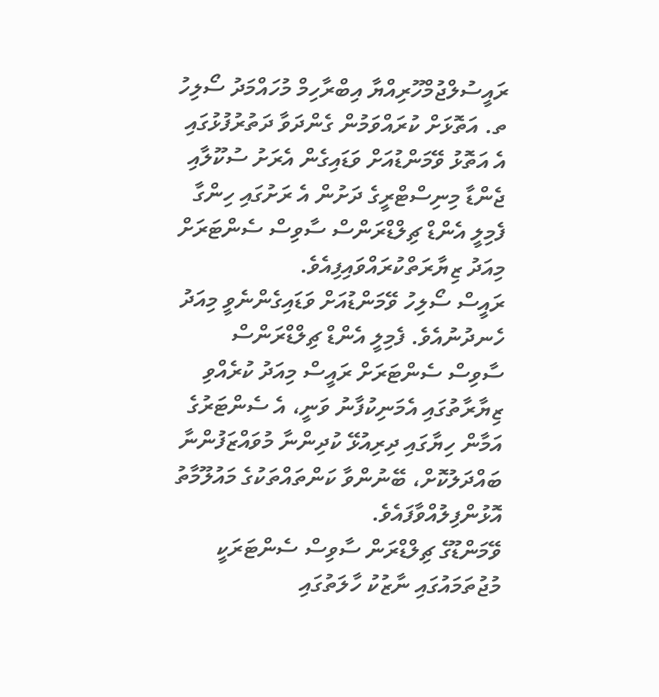ރައީސުލްޖުމްހޫރިއްޔާ އިބްރާހިމް މުހައްމަދު ސޯލިހު ތ. އަތޮޅަށް ކުރައްވަމުން ގެންދަވާ ދަތުރުފުޅުގައި އެ އަތޮޅު ވޭމަންޑުއަށް ވަޑައިގެން އެރަށު ސުކޫލާއި ޖެންޑާ މިނިސްޓްރީގެ ދަށުން އެ ރަށުގައި ހިންގާ ފެމިލީ އެންޑް ޗިލްޑްރަންސް ސާވިސް ސެންޓަރަށް މިއަދު ޒިޔާރަތްކުރައްވައިފިއެވެ.
ރައީސް ސޯލިހު ވޭމަންޑުއަށް ވަޑައިގެންނެވީ މިއަދު ހެނދުނުއެވެ. ފެމިލީ އެންޑް ޗިލްޑްރަންސް ސާވިސް ސެންޓަރަށް ރައީސް މިއަދު ކުރެއްވި ޒިޔާރާތުގައި އެމަނިކުފާނު ވަނީ، އެ ސެންޓަރުގެ އަމާން ހިޔާގައި ދިރިއުޅޭ ކުދިންނާ މުވައްޒަފުންނާ ބައްދަލުކޮށް، ބޭނުންވާ ކަންތައްތަކުގެ މައުލޫމާތު އޮޅުންފިލުއްވާފައެވެ.
ވޭމަންޑޫގެ ޗިލްޑްރަން ސާވިސް ސެންޓަރަކީ މުޖުތަމައުގައި ނާޒުކު ހާލަތުގައި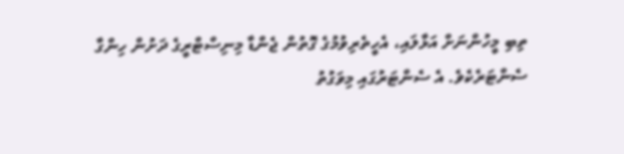ތިބި މީހުންނަށް އަޅާލައި، އެހީތެރިވުމުގެ ގޮތުން ޖެންޑާ މިނިސްޓްރީގެ ދަށުން ހިންގާ ސެންޓަރެކެވެ. އެ ސެންޓަރުގައި މިވަގުތު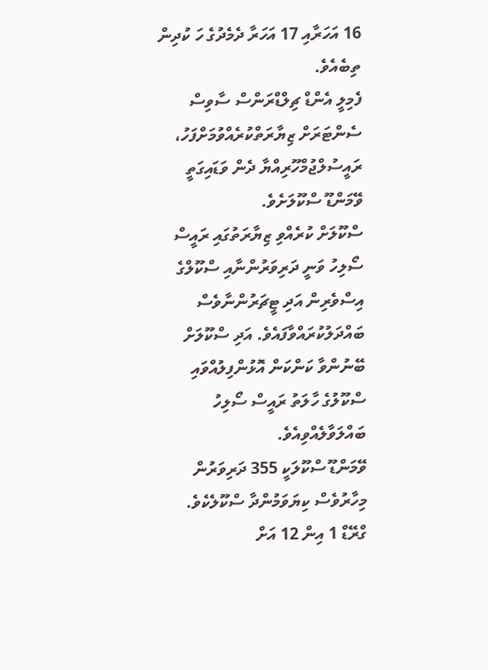16 އަހަރާއި 17 އަހަރާ ދެމެދުގެ ހަ ކުދިން ތިބެއެވެ.
ފެމިލީ އެންޑް ޗިލްޑްރަންސް ސާވިސް ސެންޓަރަށް ޒިޔާރަތްކުރެއްވުމަށްފަހު، ރައީސުލްޖުމްހޫރިއްޔާ ދެން ވަޑައިގަތީ ވޭމަންޑޫ ސްކޫލަށެވެ.
ސްކޫލަށް ކުރެއްވި ޒިޔާރަތުގައި ރައީސް ސޯލިހު ވަނީ ދަރިވަރުންނާއި ސްކޫލްގެ އިސްވެރިން އަދި ޓީޗަރުންނާވެސް ބައްދަލުކުރައްވާފައެވެ. އަދި ސްކޫލަށް ބޭނުންވާ ކަންކަން އޮޅުންފިލުއްވައި ސްކޫލުގެ ހާލަތު ރައީސް ސޯލިހު ބައްލަވާލެއްވިއެވެ.
ވޭމަންޑޫ ސްކޫލަކީ 355 ދަރިވަރުން މިހާރުވެސް ކިޔަވަމުންދާ ސްކޫލެކެވެ. ގްރޭޑް 1 އިން 12 އަށް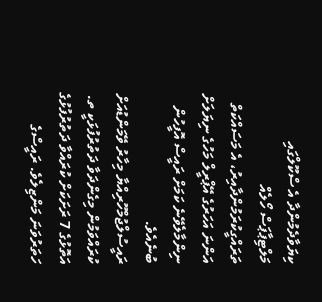ކިޔަވާދެމުންދާ އެ ސްކޫލްގައި މަލްޓިޕާޕަސް ހޯލެއް ތަރައްގީކުރަމުންދާއިރު، އެ މަސައްކަތް އަންނަ އަހަރުގެ އޭޕްރީލް މަހުގެ ނިޔަލަށް ނިންމާލެވޭނެ ކަމަށް ރައީސް އޮފީހުން ބުނެއެވެ.
ރައީސުލްޖުމްހޫރިއްޔާ މިހާރު ވޭމަންޑުއަށް ކުރައްވަމުން މިގެންދަވާ ދަތުރުފުޅަކީ ތ. އަތޮޅުގެ 7 ރަށަކަށް ކުރައްވާ ދަތުރުފުޅުގެ ހަތަރުވަނަ މަންޒިލެވެ. ރައީސްގެ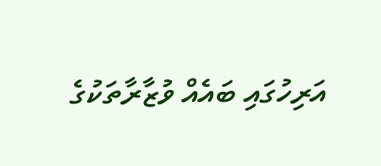އަރިހުގައި ބައެއް ވުޒާރާތަކުގެ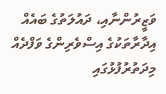ވަޒީރުންނާއި، ދައުލަތުގެ ބައެއް އިދާރާތަކުގެ އިސްވެރިންގެ ވަފްދެއް މިދަތުރުފުޅުގައި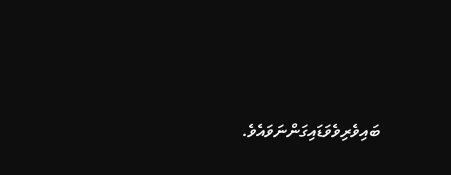ބައިވެރިވެވަޑައިގަންނަވައެވެ.